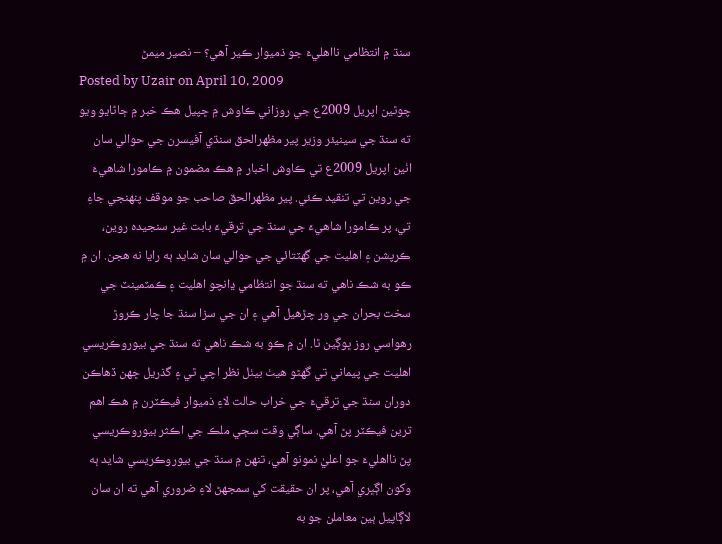سنڌ ۾ انتظامي نااهليءَ جو ذميوار ڪير آهي؟ – نصير ميمڻ
Posted by Uzair on April 10, 2009
چوٿين اپريل 2009ع جي روزاني ڪاوش ۾ ڇپيل هڪ خبر ۾ ڄاڻايو ويو ته سنڌ جي سينيئر وزير پير مظهرالحق سنڌي آفيسرن جي حوالي سان اٺين اپريل 2009ع تي ڪاوش اخبار ۾ هڪ مضمون ۾ ڪامورا شاهيءَ جي روين تي تنقيد ڪئي. پير مظهرالحق صاحب جو موقف پنهنجي جاءِ تي، پر ڪامورا شاهيءَ جي سنڌ جي ترقيءَ بابت غير سنجيده روين، ڪرپشن ۽ اهليت جي گهٽتائي جي حوالي سان شايد ٻه رايا نه هجن. ان ۾ ڪو به شڪ ناهي ته سنڌ جو انتظامي ڍانچو اهليت ۽ ڪمٽمينٽ جي سخت بحران جي ور چڙهيل آهي ۽ ان جي سزا سنڌ جا چار ڪروڙ رهواسي روز ڀوڳين ٿا. ان ۾ ڪو به شڪ ناهي ته سنڌ جي بيوروڪريسي اهليت جي پيماني تي گهڻو هيٺ بيٺل نظر اچي ٿي ۽ گذريل ڇهن ڏهاڪن دوران سنڌ جي ترقيءَ جي خراب حالت لاءِ ذميوار فيڪٽرن ۾ هڪ اهم ترين فيڪٽر پڻ آهي. ساڳي وقت سڄي ملڪ جي اڪثر بيوروڪريسي پڻ نااهليءَ جو اعليٰ نمونو آهي، تنهن ۾ سنڌ جي بيوروڪريسي شايد ٻه وکون اڳڀري آهي، پر ان حقيقت کي سمجهڻ لاءِ ضروري آهي ته ان سان لاڳاپيل ٻين معاملن جو به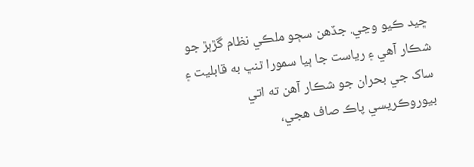ڇيد ڪيو وڃي. جڏهن سڄو ملڪي نظام گڙٻڙ جو شڪار آهي ۽ رياست جا ٻيا سمورا ٿنڀ به قابليت ۽ ساک جي بحران جو شڪار آهن ته اتي بيوروڪريسي پاڪ صاف هجي،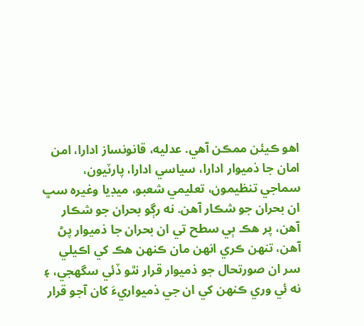اهو ڪيئن ممڪن آهي. عدليه، قانونساز ادارا، امن امان جا ذميوار ادارا، سياسي ادارا، پارٽيون، سماجي تنظيمون، تعليمي شعبو، ميڊيا وغيره سڀ ان بحران جو شڪار آهن. نه رڳو بحران جو شڪار آهن، پر هڪ ٻي سطح تي ان بحران جا ذميوار پڻ آهن، تنهن ڪري انهن مان ڪنهن هڪ کي اڪيلي سر ان صورتحال جو ذميوار قرار نٿو ڏئي سگهجي، ۽ نه ئي وري ڪنهن کي ان جي ذميواريءَ کان آجو قرار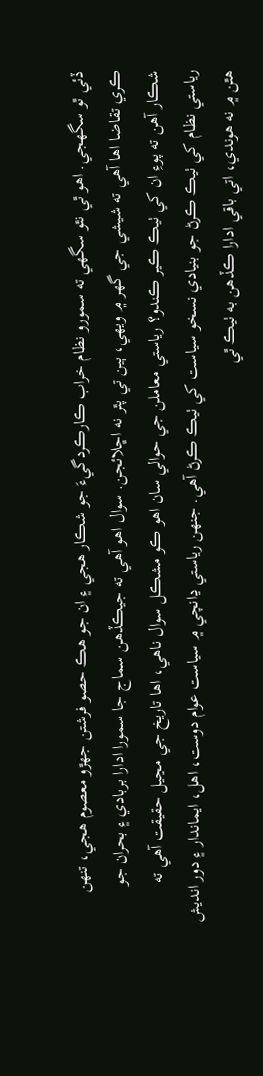ڏئي ٿو سگهجي. اهو ٿي نٿو سگهي ته سمورو نظام خراب ڪارڪردگيءَ جو شڪار هجي ۽ ان جو هڪ حصو فرشتن جهڙو معصوم هجي، تنهن ڪري تقاضا اها آهي ته شيشي جي گهر ۾ ويهي، ٻين تي پٿر نه اڇلائجن. سوال اهو آهي ته جيڪڏهن سماج جا سمورا ادارا بربادي ۽ بحران جو شڪار آهن ته پوءِ ان کي ٺيڪ ڪير ڪندو؟ رياستي معاملن جي حوالي سان اهو ڪو مشڪل سوال ناهي، اها تاريخ جي مڃيل حقيقت آهي ته رياستي نظام کي ٺيڪ ڪرڻ جو بنيادي نسخو سياست کي ٺيڪ ڪرڻ آهي. جنهن رياستي ڍانچي ۾ سياست عوام دوست، اهل، ايماندار ۽ دور انديش هٿن ۾ نه هوندي، اتي باقي ادارا ڪڏهن به ٺيڪ ٿي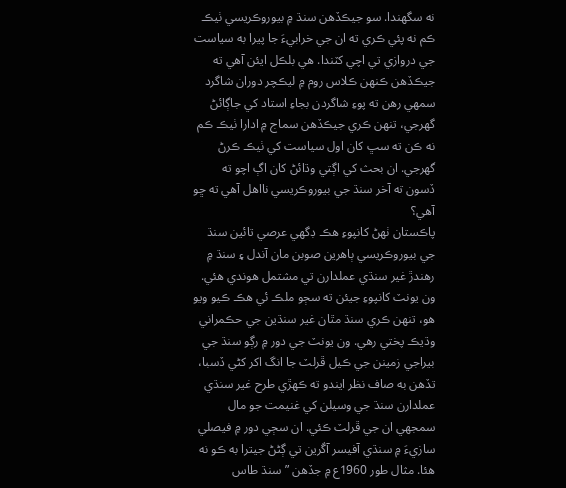نه سگهندا. سو جيڪڏهن سنڌ ۾ بيوروڪريسي ٺيڪ ڪم نه پئي ڪري ته ان جي خرابيءَ جا پيرا به سياست جي دروازي تي اچي کٽندا. هي بلڪل ايئن آهي ته جيڪڏهن ڪنهن ڪلاس روم ۾ ليڪچر دوران شاگرد سمهي رهن ته پوءِ شاگردن بجاءِ استاد کي جاڳائڻ گهرجي، تنهن ڪري جيڪڏهن سماج ۾ ادارا ٺيڪ ڪم نه ڪن ته سڀ کان اول سياست کي ٺيڪ ڪرڻ گهرجي. ان بحث کي اڳتي وڌائڻ کان اڳ اچو ته ڏسون ته آخر سنڌ جي بيوروڪريسي نااهل آهي ته ڇو آهي؟
پاڪستان ٺهڻ کانپوءِ هڪ ڊگهي عرصي تائين سنڌ جي بيوروڪريسي ٻاهرين صوبن مان آندل ۽ سنڌ ۾ رهندڙ غير سنڌي عملدارن تي مشتمل هوندي هئي. ون يونٽ کانپوءِ جيئن ته سڄو ملڪ ئي هڪ ڪيو ويو هو، تنهن ڪري سنڌ مٿان غير سنڌين جي حڪمراني وڌيڪ پختي رهي. ون يونٽ جي دور ۾ رڳو سنڌ جي بيراجي زمينن جي ڪيل ڦرلٽ جا انگ اکر کڻي ڏسبا، تڏهن به صاف نظر ايندو ته ڪهڙي طرح غير سنڌي عملدارن سنڌ جي وسيلن کي غنيمت جو مال سمجهي ان جي ڦرلٽ ڪئي. ان سڄي دور ۾ فيصلي سازيءَ ۾ سنڌي آفيسر آڱرين تي ڳڻڻ جيترا به ڪو نه هئا. مثال طور 1960ع ۾ جڏهن ”سنڌ طاس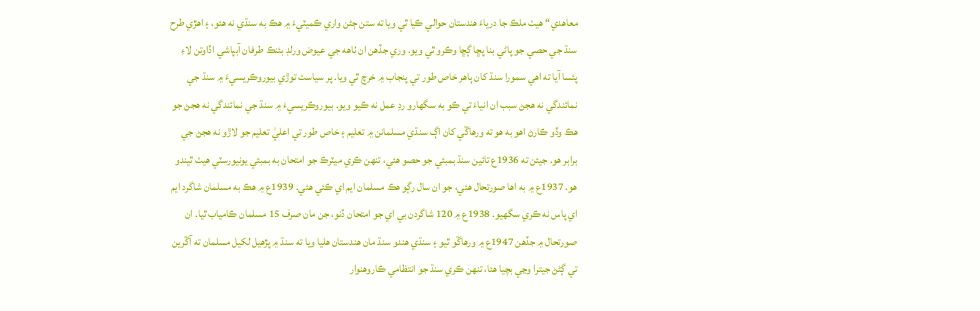معاهدي“ هيٺ ملڪ جا درياءَ هندستان حوالي ڪيا ٿي ويا ته ستن ڄڻن واري ڪميٽيءَ ۾ هڪ به سنڌي نه هئو، ۽ اهڙي طرح سنڌ جي حصي جو پاڻي بنا پڇا ڳڇا وڪرو ٿي ويو. وري جڏهن ان ٺاهه جي عيوض ورلڊ بئنڪ طرفان آبپاشي اڏاوتن لاءِ پئسا آيا ته اهي سمورا سنڌ کان ٻاهر خاص طور تي پنجاب ۾ خرچ ٿي ويا. پر سياست توڙي بيوروڪريسيءَ ۾ سنڌ جي نمائندگي نه هجڻ سبب ان انياءَ تي ڪو به سگهارو ردِ عمل نه ڪيو ويو. بيوروڪريسيءَ ۾ سنڌ جي نمائندگي نه هجڻ جو هڪ وڏو ڪارڻ اهو به هو ته ورهاڱي کان اڳ سنڌي مسلمانن ۾ تعليم ۽ خاص طور تي اعليٰ تعليم جو لاڙو نه هجڻ جي برابر هو. جيئن ته 1936ع تائين سنڌ بمبئي جو حصو هئي، تنهن ڪري ميٽرڪ جو امتحان به بمبئي يونيورسٽي هيٺ ٿيندو هو. 1937ع ۾ به اها صورتحال هئي، جو ان سال رڳو هڪ مسلمان ايم اي ڪئي هئي. 1939ع ۾ هڪ به مسلمان شاگرد ايم اي پاس نه ڪري سگهيو. 1938ع ۾ 120 شاگردن بي اي جو امتحان ڏنو، جن مان صرف 15 مسلمان ڪامياب ٿيا. ان صورتحال ۾ جڏهن 1947ع ۾ ورهاڱو ٿيو ۽ سنڌي هندو سنڌ مان هندستان هليا ويا ته سنڌ ۾ پڙهيل لکيل مسلمان ته آڱرين تي ڳڻڻ جيترا وڃي بچيا هئا، تنهن ڪري سنڌ جو انتظامي ڪاروهنوار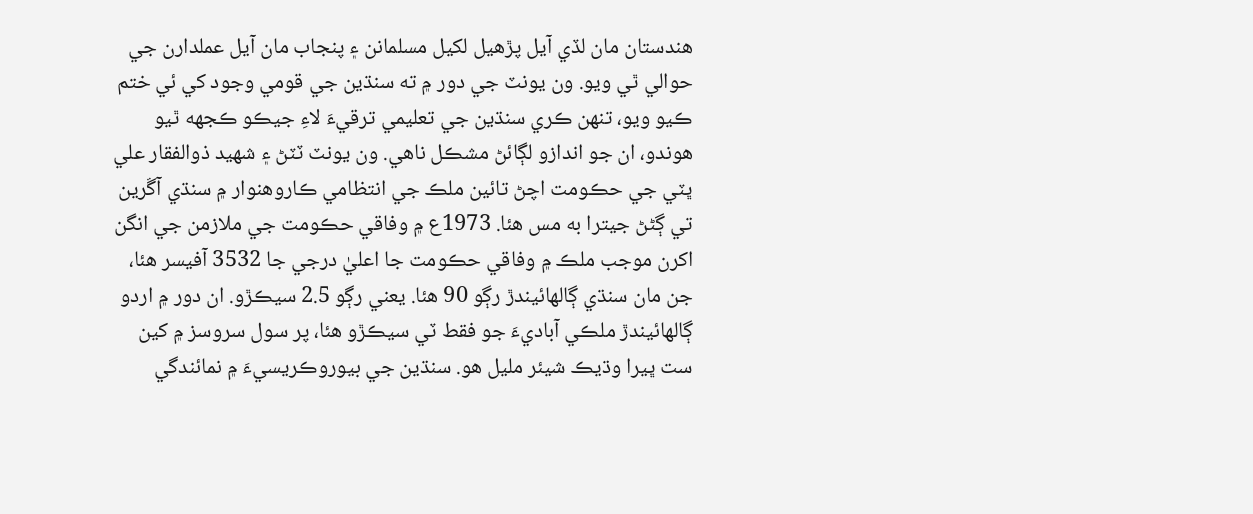هندستان مان لڏي آيل پڙهيل لکيل مسلمانن ۽ پنجاب مان آيل عملدارن جي حوالي ٿي ويو. ون يونٽ جي دور ۾ ته سنڌين جي قومي وجود کي ئي ختم ڪيو ويو، تنهن ڪري سنڌين جي تعليمي ترقيءَ لاءِ جيڪو ڪجهه ٿيو هوندو، ان جو اندازو لڳائڻ مشڪل ناهي. ون يونٽ ٽٽڻ ۽ شهيد ذوالفقار علي ڀٽي جي حڪومت اچڻ تائين ملڪ جي انتظامي ڪاروهنوار ۾ سنڌي آڱرين تي ڳڻڻ جيترا به مس هئا. 1973ع ۾ وفاقي حڪومت جي ملازمن جي انگن اکرن موجب ملڪ ۾ وفاقي حڪومت جا اعليٰ درجي جا 3532 آفيسر هئا، جن مان سنڌي ڳالهائيندڙ رڳو 90 هئا. يعني رڳو 2.5 سيڪڙو. ان دور ۾ اردو ڳالهائيندڙ ملڪي آباديءَ جو فقط ٽي سيڪڙو هئا، پر سول سروسز ۾ کين ست ڀيرا وڌيڪ شيئر مليل هو. سنڌين جي بيوروڪريسيءَ ۾ نمائندگي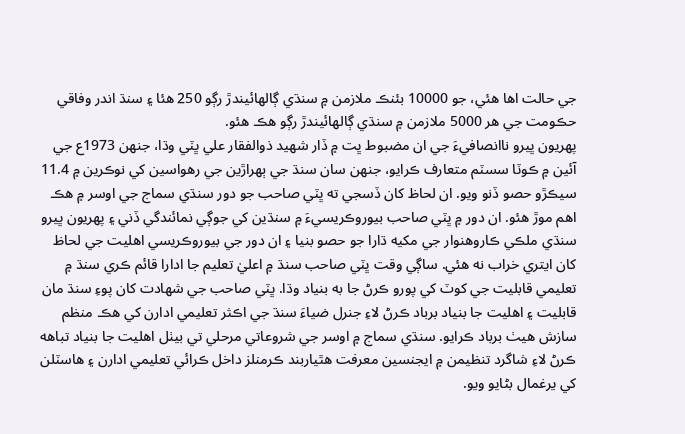جي حالت اها هئي، جو 10000 بئنڪ ملازمن ۾ سنڌي ڳالهائيندڙ رڳو 250 هئا ۽ سنڌ اندر وفاقي حڪومت جي هر 5000 ملازمن ۾ سنڌي ڳالهائيندڙ رڳو هڪ هئو.
پهريون ڀيرو ناانصافيءَ جي ان مضبوط ڀت ۾ ڏار شهيد ذوالفقار علي ڀٽي وڌا، جنهن 1973ع جي آئين ۾ ڪوٽا سسٽم متعارف ڪرايو، جنهن سان سنڌ جي ٻهراڙين جي رهواسين کي نوڪرين ۾ 11.4 سيڪڙو حصو ڏنو ويو. ان لحاظ کان ڏسجي ته ڀٽي صاحب جو دور سنڌي سماج جي اوسر ۾ هڪ اهم موڙ هئو. ان دور ۾ ڀٽي صاحب بيوروڪريسيءَ ۾ سنڌين کي جوڳي نمائندگي ڏني ۽ پهريون ڀيرو سنڌي ملڪي ڪاروهنوار جي مکيه ڌارا جو حصو بنيا ۽ ان دور جي بيوروڪريسي اهليت جي لحاظ کان ايتري خراب نه هئي. ساڳي وقت ڀٽي صاحب سنڌ ۾ اعليٰ تعليم جا ادارا قائم ڪري سنڌ ۾ تعليمي قابليت جي کوٽ کي پورو ڪرڻ جا به بنياد وڌا. ڀٽي صاحب جي شهادت کان پوءِ سنڌ مان قابليت ۽ اهليت جا بنياد برباد ڪرڻ لاءِ جنرل ضياءَ سنڌ جي اڪثر تعليمي ادارن کي هڪ منظم سازش هيٺ برباد ڪرايو. سنڌي سماج ۾ اوسر جي شروعاتي مرحلي تي بيٺل اهليت جا بنياد تباهه ڪرڻ لاءِ شاگرد تنظيمن ۾ ايجنسين معرفت هٿياربند ڪرمنلز داخل ڪرائي تعليمي ادارن ۽ هاسٽلن کي يرغمال بڻايو ويو.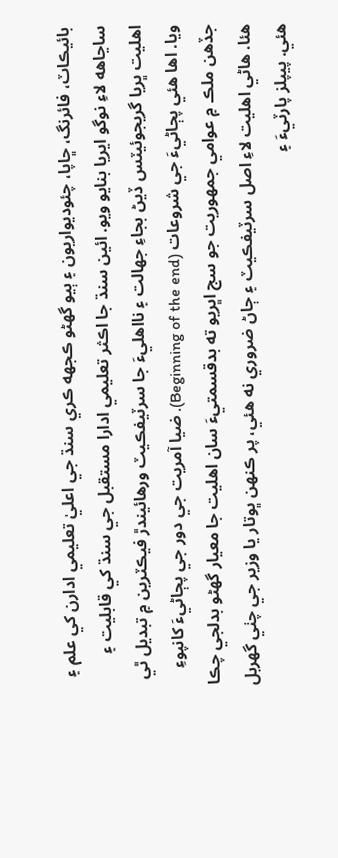بائيڪاٽ، فائرنگ، ڇاپا، چئوديواريون ۽ ٻيو گهڻو ڪجهه ڪري سنڌ جي اعليٰ تعليمي ادارن کي علم ۽ ساڃاهه لاءِ نوگو ايريا بنايو ويو. ائين سنڌ جا اڪثر تعليمي ادارا مستقبل جي سنڌ کي قابليت ۽ اهليت ڀريا گريجوئيٽس ڏيڻ بجاءِ جهالت ۽ نااهليءَ جا سرٽيفڪيٽ ورهائيندڙ فيڪٽرين ۾ تبديل ٿي ويا. اها هئي پڄاڻيءَ جي شروعات (Beginning of the end). ضيا آمريت جي دور جي پڄاڻيءَ کانپوءِ جڏهن ملڪ ۾ عوامي جمهوريت جو سج اڀريو ته بدقسمتيءَ سان اهليت جا معيار گهڻو بدلجي چڪا هئا. هاڻي اهليت لاءِ اصل سرٽيفڪيٽ ۽ ڄاڻ ضروري نه هئي، پر ڪنهن ڀوتار يا وزير جي چٺي گهربل هئي. پيپلز پارٽيءَ ۽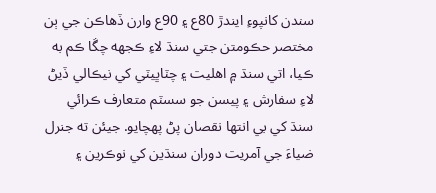سندن کانپوءِ ايندڙ 80ع ۽ 90ع وارن ڏهاڪن جي ٻن مختصر حڪومتن جتي سنڌ لاءِ ڪجهه چڱا ڪم به ڪيا، اتي سنڌ ۾ اهليت ۽ چٽاڀيٽي کي نيڪالي ڏيڻ لاءِ سفارش ۽ پيسن جو سسٽم متعارف ڪرائي سنڌ کي بي انتها نقصان پڻ پهچايو. جيئن ته جنرل ضياءَ جي آمريت دوران سنڌين کي نوڪرين ۽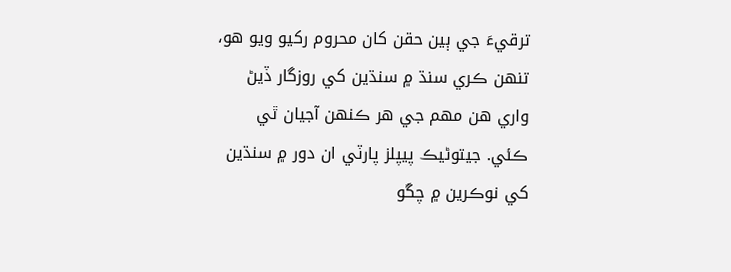ترقيءَ جي ٻين حقن کان محروم رکيو ويو هو، تنهن ڪري سنڌ ۾ سنڌين کي روزگار ڏيڻ واري هن مهم جي هر ڪنهن آجيان ٿي ڪئي. جيتوڻيڪ پيپلز پارٽي ان دور ۾ سنڌين کي نوڪرين ۾ چڱو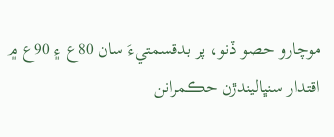موچارو حصو ڏنو، پر بدقسمتيءَ سان 80ع ۽ 90ع ۾ اقتدار سنڀاليندڙن حڪمرانن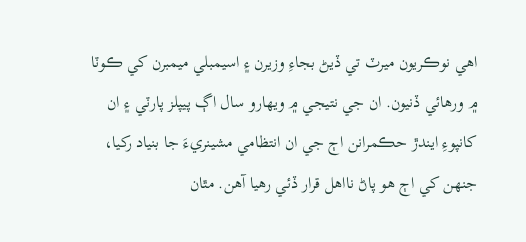اهي نوڪريون ميرٽ تي ڏيڻ بجاءِ وزيرن ۽ اسيمبلي ميمبرن کي ڪوٽا ۾ ورهائي ڏنيون. ان جي نتيجي ۾ ويهارو سال اڳ پيپلز پارٽي ۽ ان کانپوءِ ايندڙ حڪمرانن اڄ جي ان انتظامي مشينريءَ جا بنياد رکيا، جنهن کي اڄ هو پاڻ نااهل قرار ڏئي رهيا آهن. مٿان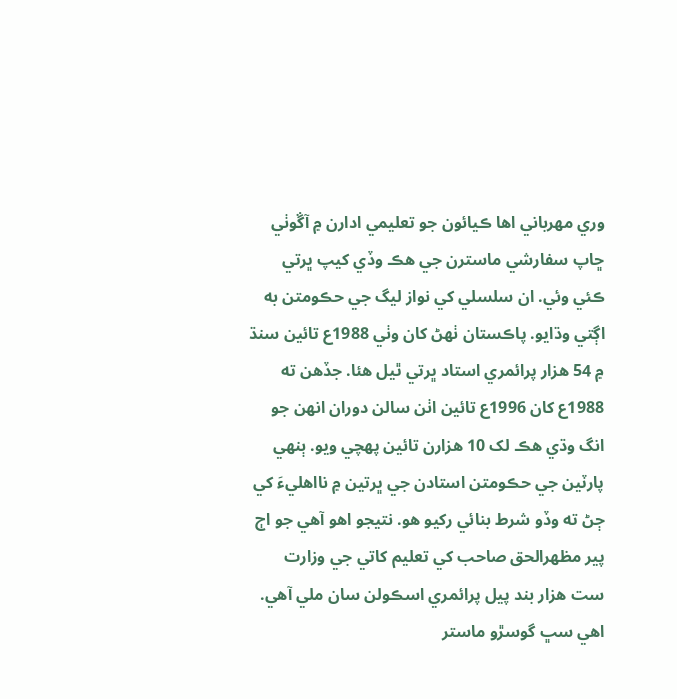وري مهرباني اها ڪيائون جو تعليمي ادارن ۾ آڱوٺي ڇاپ سفارشي ماسترن جي هڪ وڏي کيپ ڀرتي ڪئي وئي. ان سلسلي کي نواز ليگ جي حڪومتن به اڳتي وڌايو. پاڪستان ٺهڻ کان وٺي 1988ع تائين سنڌ ۾ 54 هزار پرائمري استاد ڀرتي ٿيل هئا. جڏهن ته 1988ع کان 1996ع تائين اٺن سالن دوران انهن جو انگ وڌي هڪ لک 10 هزارن تائين پهچي ويو. ٻنهي پارٽين جي حڪومتن استادن جي ڀرتين ۾ نااهليءَ کي ڄڻ ته وڏو شرط بنائي رکيو هو. نتيجو اهو آهي جو اڄ پير مظهرالحق صاحب کي تعليم کاتي جي وزارت ست هزار بند پيل پرائمري اسڪولن سان ملي آهي. اهي سڀ گوسڙو ماستر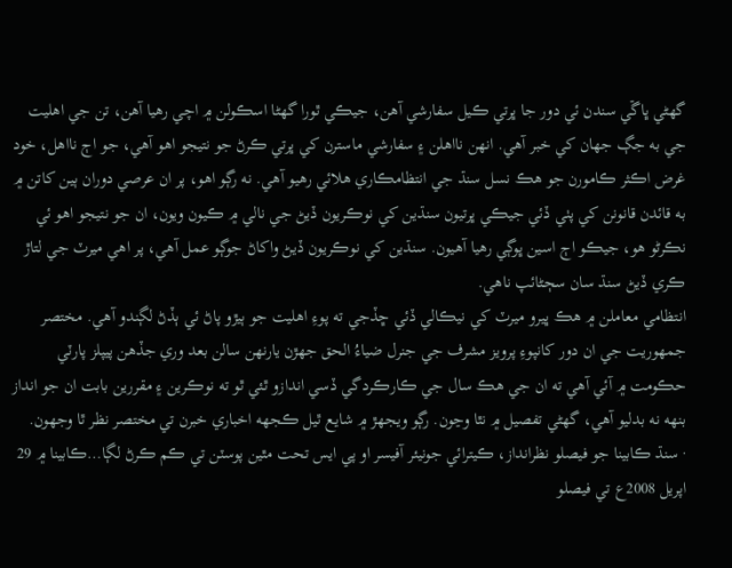گهڻي ڀاڱي سندن ئي دور جا ڀرتي ڪيل سفارشي آهن، جيڪي ٿورا گهڻا اسڪولن ۾ اچي رهيا آهن، تن جي اهليت جي به جڳ جهان کي خبر آهي. انهن نااهلن ۽ سفارشي ماسترن کي ڀرتي ڪرڻ جو نتيجو اهو آهي، جو اڄ نااهل، خود غرض اڪثر ڪامورن جو هڪ نسل سنڌ جي انتظامڪاري هلائي رهيو آهي. نه رڳو اهو، پر ان عرصي دوران ٻين کاتن ۾ به قائدن قانونن کي پٺي ڏئي جيڪي ڀرتيون سنڌين کي نوڪريون ڏيڻ جي نالي ۾ ڪيون ويون، ان جو نتيجو اهو ئي نڪرڻو هو، جيڪو اڄ اسين ڀوڳي رهيا آهيون. سنڌين کي نوڪريون ڏيڻ واکاڻ جوڳو عمل آهي، پر اهي ميرٽ جي لتاڙ ڪري ڏيڻ سنڌ سان سڄڻائپ ناهي.
انتظامي معاملن ۾ هڪ ڀيرو ميرٽ کي نيڪالي ڏئي ڇڏجي ته پوءِ اهليت جو ٻيڙو پاڻ ئي ٻڏڻ لڳندو آهي. مختصر جمهوريت جي ان دور کانپوءِ پرويز مشرف جي جنرل ضياءُ الحق جهڙن يارنهن سالن بعد وري جڏهن پيپلز پارٽي حڪومت ۾ آئي آهي ته ان جي هڪ سال جي ڪارڪردگي ڏسي اندازو ٿئي ٿو ته نوڪرين ۽ مقررين بابت ان جو انداز بنهه نه بدليو آهي، گهڻي تفصيل ۾ نٿا وڃون. رڳو ويجهڙ ۾ شايع ٿيل ڪجهه اخباري خبرن تي مختصر نظر ٿا وجهون.
· سنڌ ڪابينا جو فيصلو نظرانداز، ڪيترائي جونيئر آفيسر او پي ايس تحت مٿين پوسٽن تي ڪم ڪرڻ لڳا…ڪابينا ۾ 29 اپريل 2008ع تي فيصلو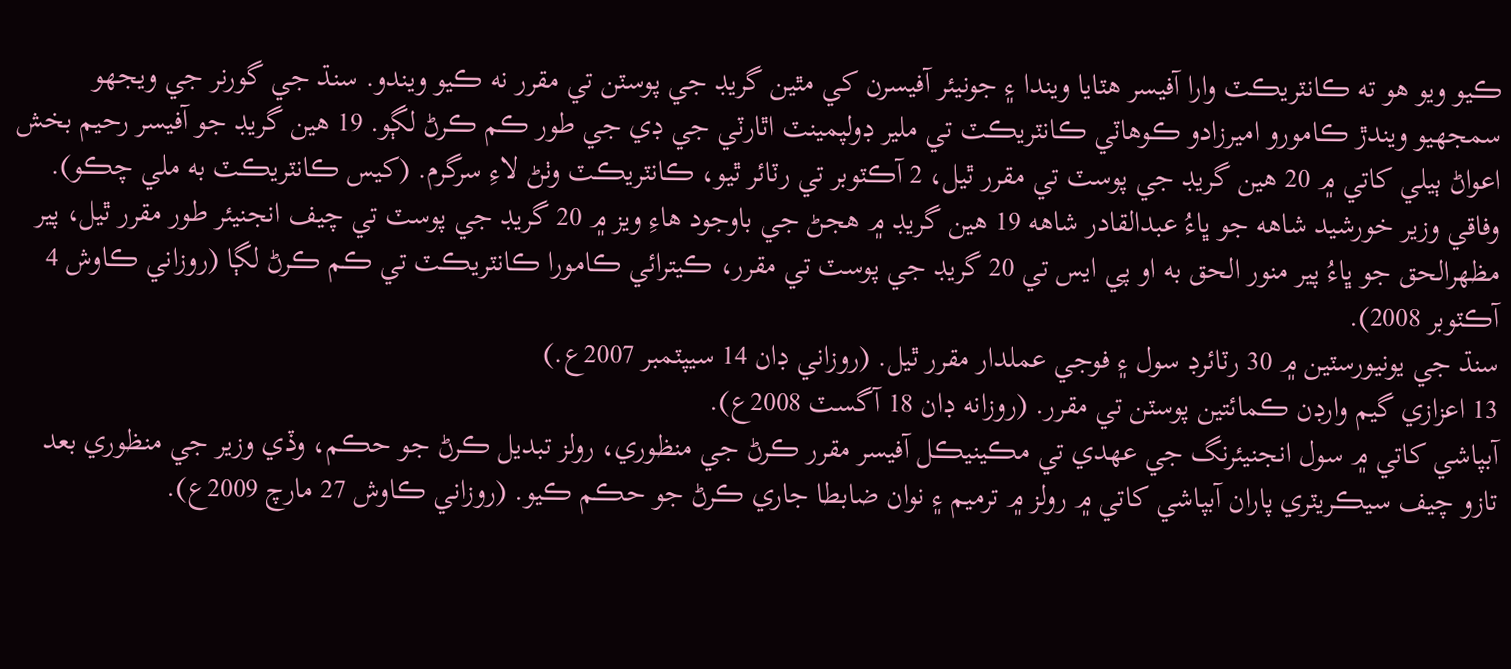ڪيو ويو هو ته ڪانٽريڪٽ وارا آفيسر هٽايا ويندا ۽ جونيئر آفيسرن کي مٿين گريڊ جي پوسٽن تي مقرر نه ڪيو ويندو. سنڌ جي گورنر جي ويجهو سمجهيو ويندڙ ڪامورو اميرزادو ڪوهاٽي ڪانٽريڪٽ تي ملير ڊولپمينٽ اٿارٽي جي ڊي جي طور ڪم ڪرڻ لڳو. 19 هين گريڊ جو آفيسر رحيم بخش اعواڻ ٻيلي کاتي ۾ 20 هين گريڊ جي پوسٽ تي مقرر ٿيل، 2 آڪٽوبر تي رٽائر ٿيو، ڪانٽريڪٽ وٺڻ لاءِ سرگرم. (کيس ڪانٽريڪٽ به ملي چڪو). وفاقي وزير خورشيد شاهه جو ڀاءُ عبدالقادر شاهه 19 هين گريڊ ۾ هجڻ جي باوجود هاءِ ويز ۾ 20 گريڊ جي پوسٽ تي چيف انجنيئر طور مقرر ٿيل، پير مظهرالحق جو ڀاءُ پير منور الحق به او پي ايس تي 20 گريڊ جي پوسٽ تي مقرر، ڪيترائي ڪامورا ڪانٽريڪٽ تي ڪم ڪرڻ لڳا (روزاني ڪاوش 4 آڪٽوبر 2008).
سنڌ جي يونيورسٽين ۾ 30 رٽائرڊ سول ۽ فوجي عملدار مقرر ٿيل. (روزاني ڊان 14 سيپٽمبر 2007ع.)
13 اعزازي گيم وارڊن ڪمائتين پوسٽن تي مقرر. (روزانه ڊان 18 آگسٽ 2008ع).
آبپاشي کاتي ۾ سول انجنيئرنگ جي عهدي تي مڪينيڪل آفيسر مقرر ڪرڻ جي منظوري، رولز تبديل ڪرڻ جو حڪم، وڏي وزير جي منظوري بعد تازو چيف سيڪريٽري پاران آبپاشي کاتي ۾ رولز ۾ ترميم ۽ نوان ضابطا جاري ڪرڻ جو حڪم ڪيو. (روزاني ڪاوش 27 مارچ 2009ع).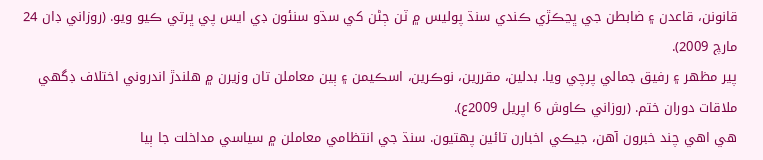قانونن، قاعدن ۽ ضابطن جي ڀڃڪڙي ڪندي سنڌ پوليس ۾ ٽن ڄڻن کي سڌو سنئون ڊي ايس پي ڀرتي ڪيو ويو. (روزاني ڊان 24 مارچ 2009).
پير مظهر ۽ رفيق جمالي پرچي ويا. بدلين، مقررين، نوڪرين، اسڪيمن ۽ ٻين معاملن تان وزيرن ۾ هلندڙ اندروني اختلاف ڊگهي ملاقات دوران ختم. (روزاني ڪاوش 6 اپريل 2009ع).
هي اهي چند خبرون آهن، جيڪي اخبارن تائين پهتيون. سنڌ جي انتظامي معاملن ۾ سياسي مداخلت جا ٻيا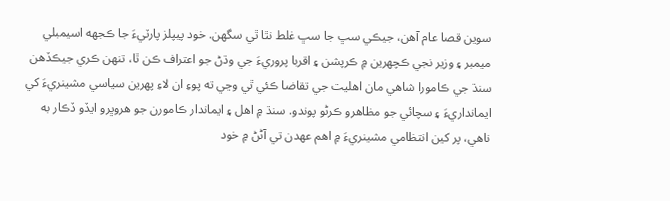سوين قصا عام آهن، جيڪي سڀ جا سڀ غلط نٿا ٿي سگهن. خود پيپلز پارٽيءَ جا ڪجهه اسيمبلي ميمبر ۽ وزير نجي ڪچهرين ۾ ڪرپشن ۽ اقربا پروريءَ جي وڌڻ جو اعتراف ڪن ٿا، تنهن ڪري جيڪڏهن سنڌ جي ڪامورا شاهي مان اهليت جي تقاضا ڪئي ٿي وڃي ته پوءِ ان لاءِ پهرين سياسي مشينريءَ کي ايمانداريءَ ۽ سچائي جو مظاهرو ڪرڻو پوندو. سنڌ ۾ اهل ۽ ايماندار ڪامورن جو هروڀرو ايڏو ڏڪار به ناهي، پر کين انتظامي مشينريءَ ۾ اهم عهدن تي آڻڻ ۾ خود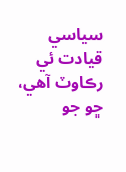سياسي قيادت ئي رڪاوٽ آهي، ڇو جو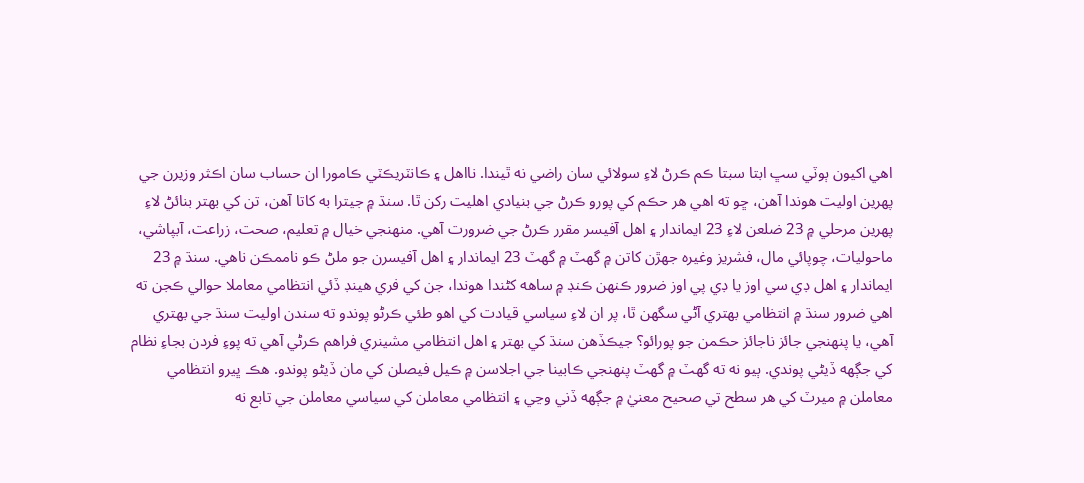اهي اکيون ٻوٽي سڀ ابتا سبتا ڪم ڪرڻ لاءِ سولائي سان راضي نه ٿيندا. نااهل ۽ ڪانٽريڪٽي ڪامورا ان حساب سان اڪثر وزيرن جي پهرين اوليت هوندا آهن، ڇو ته اهي هر حڪم کي پورو ڪرڻ جي بنيادي اهليت رکن ٿا. سنڌ ۾ جيترا به کاتا آهن، تن کي بهتر بنائڻ لاءِ پهرين مرحلي ۾ 23 ضلعن لاءِ 23 ايماندار ۽ اهل آفيسر مقرر ڪرڻ جي ضرورت آهي. منهنجي خيال ۾ تعليم، صحت، زراعت، آبپاشي، ماحوليات، چوپائي مال، فشريز وغيره جهڙن کاتن ۾ گهٽ ۾ گهٽ 23 ايماندار ۽ اهل آفيسرن جو ملڻ ڪو ناممڪن ناهي. سنڌ ۾ 23 ايماندار ۽ اهل ڊي سي اوز يا ڊي پي اوز ضرور ڪنهن ڪنڊ ۾ ساهه کڻندا هوندا، جن کي فري هينڊ ڏئي انتظامي معاملا حوالي ڪجن ته اهي ضرور سنڌ ۾ انتظامي بهتري آڻي سگهن ٿا، پر ان لاءِ سياسي قيادت کي اهو طئي ڪرڻو پوندو ته سندن اوليت سنڌ جي بهتري آهي، يا پنهنجي جائز ناجائز حڪمن جو پورائو؟ جيڪڏهن سنڌ کي بهتر ۽ اهل انتظامي مشينري فراهم ڪرڻي آهي ته پوءِ فردن بجاءِ نظام کي جڳهه ڏيڻي پوندي. ٻيو نه ته گهٽ ۾ گهٽ پنهنجي ڪابينا جي اجلاسن ۾ ڪيل فيصلن کي مان ڏيڻو پوندو. هڪ ڀيرو انتظامي معاملن ۾ ميرٽ کي هر سطح تي صحيح معنيٰ ۾ جڳهه ڏني وڃي ۽ انتظامي معاملن کي سياسي معاملن جي تابع نه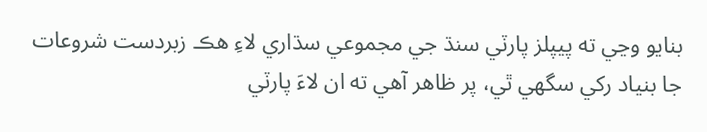بنايو وڃي ته پيپلز پارٽي سنڌ جي مجموعي سڌاري لاءِ هڪ زبردست شروعات جا بنياد رکي سگهي ٿي، پر ظاهر آهي ته ان لاءَ پارٽي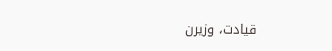قيادت، وزيرن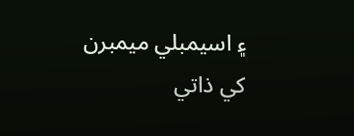۽ اسيمبلي ميمبرن کي ذاتي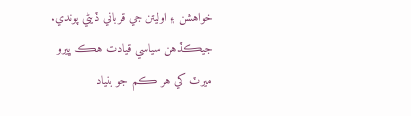خواهشن ۽ اوليتن جي قرباني ڏيڻي پوندي. جيڪڏهن سياسي قيادت هڪ ڀيرو ميرٽ کي هر ڪم جو بنياد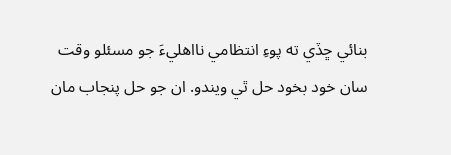بنائي ڇڏي ته پوءِ انتظامي نااهليءَ جو مسئلو وقت سان خود بخود حل ٿي ويندو. ان جو حل پنجاب مان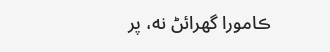ڪامورا گهرائڻ نه، پر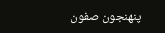پنهنجون صفون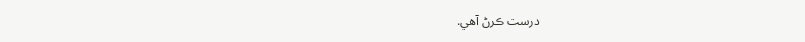درست ڪرڻ آهي.